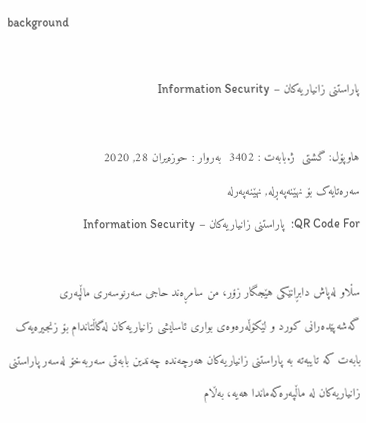background

پاراستنی زانیاریەکان – Information Security

هاوپۆل: گشتی  ژ.بابەت : 3402  بەروار : حوزه‌یران 28, 2020
سەرەتایەک بۆ نهێنەپەڕلە, نهێنەپەرلە
QR Code For:  پاراستنی زانیاریەکان – Information Security

سڵاو لەپاش دابڕانێکی هێجگار زۆر، من سامڕەند حاجی سەرنوسەری ماڵپەری گەشەپێدەرانی کورد و لێکۆڵەرەوەی بواری ئاسایشی زانیاریەکان لەگاڵتاندام بۆ زنجیرەیەک بابەت کە تایبەتە بە پاراستنی زانیاریەکان هەرچەندە چەندین بابەتی سەربەخۆ لەسەر پاراستنی زانیاریەکان لە ماڵپەرەکەماندا هەیە، بەڵام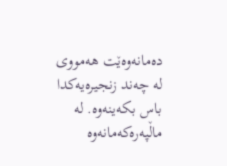دەمانەوەێت هەمووی لە چەند زنجیرەیەکدا باس بکەینەوە. لە ماڵپەرەکەمانەوە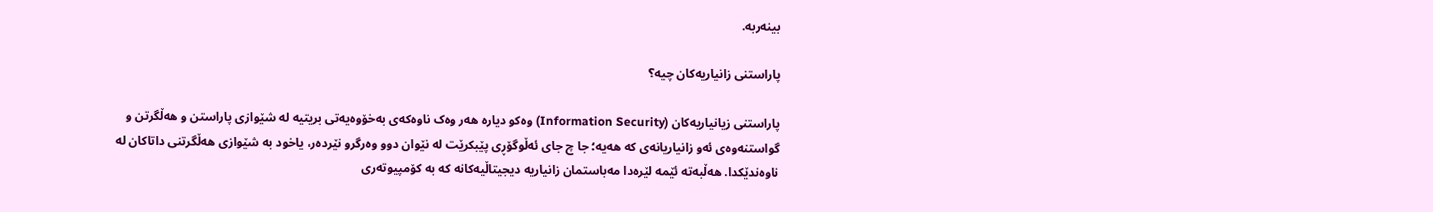بینەربە.

پاراستنی زانیاریەکان چیە؟

پاراستنی زیانیاریەکان (Information Security) وەکو دیارە هەر وەک ناوەکەی بەخۆوەیەتی بریتیە لە شێوازی پاراستن و هەڵگرتن و گواستنەوەی ئەو زانیاریانەی کە هەیە؛ جا چ جای ئەڵوگۆڕی پێبکرێت لە نێوان دوو وەرگرو نێردەر، یاخود بە شێوازی هەڵگرتنی داتاکان لە ناوەندێکدا. هەڵبەتە ئێمە لێرەدا مەباستمان زانیاریە دیجیتاڵیەکانە کە بە کۆمپیوتەری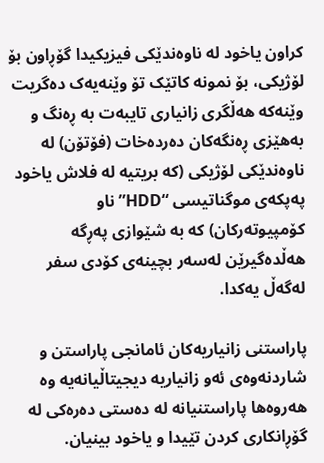کراون یاخود لە ناوەندێکی فیزیکیدا گۆڕاون بۆ لۆژیکی، بۆ نمونە کاتێک تۆ وێنەیەک دەگریت وێنەکە هەڵگری زانیاری تایبەت بە ڕەنگ و بەهێزی ڕەنگەکان دەردەخات (فۆتۆن) لە ناوەندێکی لۆژیکی (کە بریتیە لە فلاش یاخود پەپکەی موگناتیسی “HDD” ناو کۆمپیوتەرکان) کە بە شێوازی پەڕگە هەڵدەگیرێن لەسەر بچینەی کۆدی سفر لەگەڵ یەکدا.

پاراستنی زانیاریەکان ئامانجی پاراستن و شاردنەوەی ئەو زانیاریە دیجیتاڵیانەیە وە هەروەها پاراستنیانە لە دەستی دەرەکی لە گۆڕانکاری کردن تێیدا و یاخود بینیان.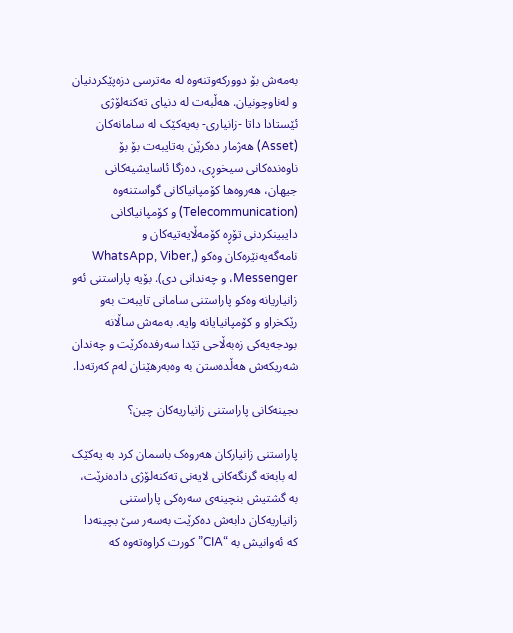بەمەش بۆ دوورکەوتنەوە لە مەترسی دزەپێکردنیان و لەناوچونیان. هەڵبەت لە دنیای تەکنەلۆژی ئێستادا داتا -زانیاری- بەیەکێک لە سامانەکان (Asset) هەژمار دەکرێن بەتایبەت بۆ بۆ ناوەندەکانی سیخوڕی، دەزگا ئاسایشیەکانی جیهان، هەروەها کۆمپانیاکانی گواستنەوە (Telecommunication) و کۆمپانیاکانی دایبینکردنی تۆڕە کۆمەڵایەتیەکان و نامەگەیەنێرەکان وەکو (WhatsApp, Viber, Messenger، و چەندانی دی). بۆیە پاراستنی ئەو زانیاریانە وەکو پاراستنی سامانی تایبەت بەو رێکخراو و کۆمپانیایانە وایە. بەمەش ساڵانە بودجەیەکی زەبەڵاحی تێدا سەرفدەکرێت و چەندان شەریکەش هەڵدەستن بە وەبەرهێنان لەم کەرتەدا.

ىجینەکانی پاراستنی زانیاریەکان چین؟

پاراستنی زانیارکان هەروەک باسمان کرد بە یەکێک لە بابەتە گرنگەکانی لایەنی تەکنەلۆژی دادەنرێت، بە گشتیش بنچینەی سەرەکی پاراستنی زانیاریەکان دابەش دەکرێت بەسەر سێ بچینەدا کە ئەوانیش بە “CIA” کورت کراوەتەوە کە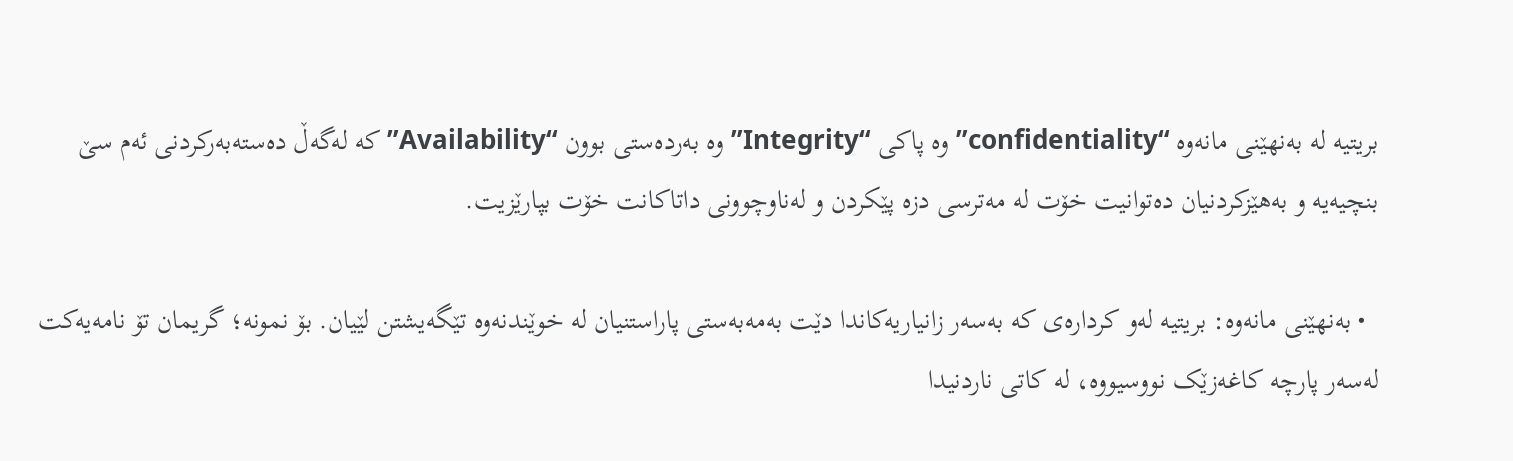بریتیە لە بەنهێنی مانەوە “confidentiality” وە پاکی “Integrity” وە بەردەستی بوون “Availability” کە لەگەڵ دەستەبەرکردنی ئەم سێ بنچیەیە و بەهێزکردنیان دەتوانیت خۆت لە مەترسی دزە پێکردن و لەناوچوونی داتاکانت خۆت بپارێزیت.

  • بەنهێنی مانەوە: بریتیە لەو کردارەی کە بەسەر زانیاریەکاندا دێت بەمەبەستی پاراستنیان لە خوێندنەوە تێگەیشتن لێیان. بۆ نمونە؛ گریمان تۆ نامەیەکت لەسەر پارچە کاغەزێک نووسیووە، لە کاتی ناردنیدا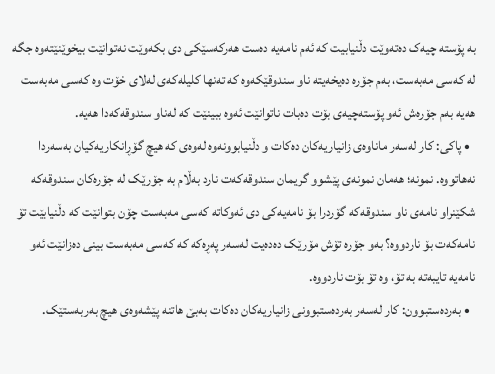بە پۆستە چیەک دەتەوێت دڵنیابیت کە ئەم نامەیە دەست هەرکەسێکی دی بکەوێت نەتوانێت بیخوێنێتەوە جگە لە کەسی مەبەست، بەم جۆرە دەیخەیتە ناو سندوقێکەوە کە تەنها کلیلەکەی لەلای خۆت وە کەسی مەبەست هەیە بەم جۆرەش ئەو پۆستەچیەی بۆت دەبات ناتوانێت ئەوە ببینێت کە لەناو سندوقەکەدا هەیە.
  • پاکی: کار لەسەر ماناوەی زانیاریەکان دەکات و دڵنیابوونەوە لەوەی کە هیچ گۆڕانکاریەکیان بەسەردا نەهاتووە. نمونە؛ هەمان نمونەی پێشوو گریمان سندوقەکەت نارد بەڵام بە جۆرێک لە جۆرەکان سندوقەکە شکێنراو نامەی ناو سندوقەکە گۆردرا بۆ نامەیەکی دی ئەوکاتە کەسی مەبەست چۆن بتوانێت کە دڵنیابێت تۆ نامەکەت بۆ ناردووە؟ بەو جۆرە تۆش مۆرێک دەدەیت لەسەر پەڕەکە کە کەسی مەبەست بینی دەزانێت ئەو نامەیە تایبەتە بە تۆ، وە تۆ بۆت ناردووە.
  • بەردەستبوون: کار لەسەر بەردەستبوونی زانیاریەکان دەکات بەبێ هاتنە پێشەوەی هیچ بەربەستێک.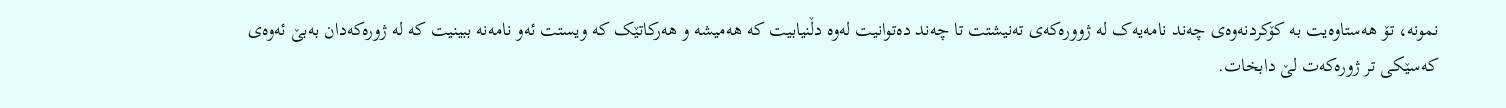نمونە، تۆ هەستاوەیت بە کۆکردنەوەی چەند نامەیەک لە ژوورەکەی تەنیشتت تا چەند دەتوانیت لەوە دڵنیابیت کە هەمیشە و هەرکاتێک کە ویستت ئەو نامەنە ببینیت کە لە ژورەکەدان بەبێ ئەوەی کەسێکی تر ژورەکەت لێ دابخات.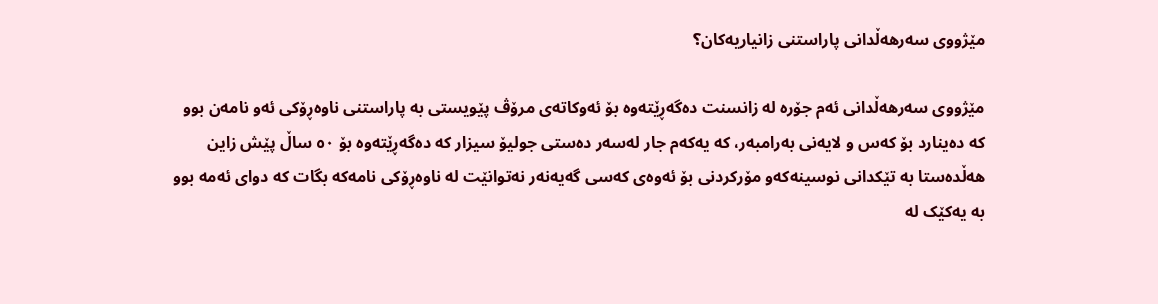مێژووی سەرهەڵدانی پاراستنی زانیاریەکان؟

مێژووی سەرهەڵدانی ئەم جۆرە لە زانسنت دەگەڕێتەوە بۆ ئەوکاتەی مرۆڤ پێویستی بە پاراستنی ناوەڕۆکی ئەو نامەن بوو کە دەینارد بۆ کەس و لایەنی بەرامبەر، کە یەکەم جار لەسەر دەستی جولیۆ سیزار کە دەگەڕێتەوە بۆ ٥٠ ساڵ پێش زاین هەڵدەستا بە تێکدانی نوسینەکەو مۆرکردنی بۆ ئەوەی کەسی گەیەنەر نەتوانێت لە ناوەڕۆکی نامەکە بگات کە دوای ئەمە بوو بە یەکێک لە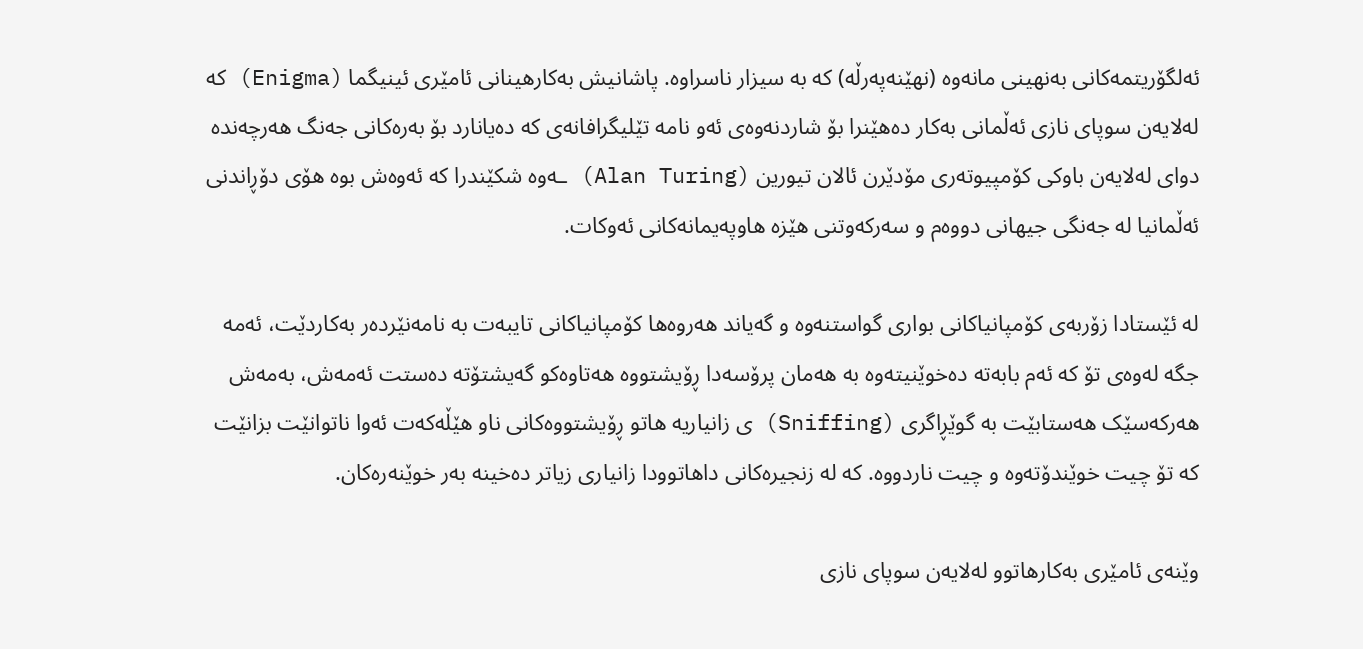ئەلگۆریتمەکانی بەنهینی مانەوە (نهێنەپەرڵە) کە بە سیزار ناسراوە. پاشانیش بەکارهینانی ئامێری ئینیگما (Enigma) کە لەلایەن سوپای نازی ئەڵمانی بەکار دەهێنرا بۆ شاردنەوەی ئەو نامە تێلیگرافانەی کە دەیانارد بۆ بەرەکانی جەنگ هەرچەندە دوای لەلایەن باوکی کۆمپیوتەری مۆدێرن ئالان تیورین (Alan Turing) ـەوە شکێندرا کە ئەوەش بوە هۆی دۆڕاندنی ئەڵمانیا لە جەنگی جیهانی دووەم و سەرکەوتنی هێزە هاوپەیمانەکانی ئەوکات.

لە ئێستادا زۆربەی کۆمپانیاکانی بواری گواستنەوە و گەیاند هەروەها کۆمپانیاکانی تایبەت بە نامەنێردەر بەکاردێت، ئەمە جگە لەوەی تۆ کە ئەم بابەتە دەخوێنیتەوە بە هەمان پرۆسەدا ڕۆیشتووە هەتاوەکو گەیشتۆتە دەستت ئەمەش، بەمەش هەرکەسێک هەستابێت بە گوێڕاگری (Sniffing) ی زانیاریە هاتو ڕۆیشتووەکانی ناو هێڵەکەت ئەوا ناتوانێت بزانێت کە تۆ چیت خوێندۆتەوە و چیت ناردووە. کە لە زنجیرەکانی داهاتوودا زانیاری زیاتر دەخینە بەر خوێنەرەکان.

وێنەی ئامێری بەکارهاتوو لەلایەن سوپای نازی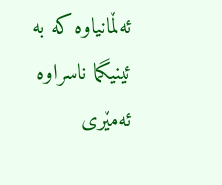ئەڵمانیاوە کە بە ئینیگما ناسراوە
ئەمێری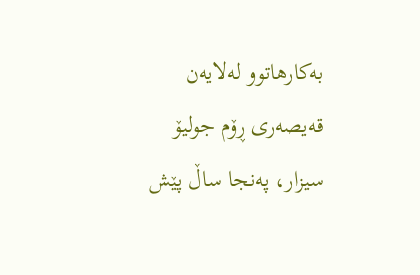بەکارهاتوو لەلایەن قەیصەری ڕۆم جولیۆ سیزار، پەنجا ساڵ پێش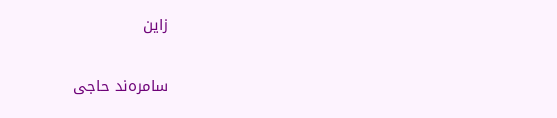زاین

سامرەند حاجی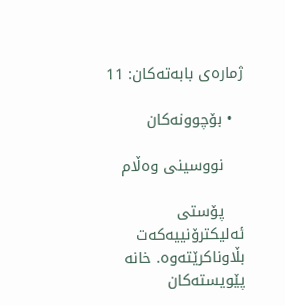ژمارەی بابەتەکان: 11

  • بۆچوونەکان

    نووسینی وەڵام

    پۆستی ئەلیکترۆنییەکەت بڵاوناکرێتەوە. خانە پێویستەکان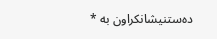دەستنیشانکراون بە *